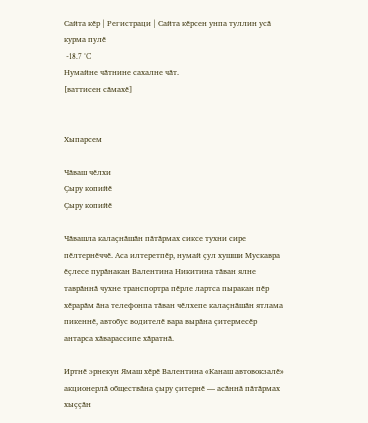Сайта кӗр | Регистраци | Сайта кӗрсен унпа туллин усӑ курма пулӗ
 -18.7 °C
Нумайне чӑтнине сахалне чӑт.
[ваттисен сӑмахӗ]


Хыпарсем

Чӑваш чӗлхи
Ҫыру копийӗ
Ҫыру копийӗ

Чӑвашла калаҫнӑшӑн пӑтӑрмах сиксе тухни сире пӗлтернӗччӗ. Аса илтеретпӗр, нумай ҫул хушши Мускавра ӗҫлесе пурӑнакан Валентина Никитина тӑван ялне таврӑннӑ чухне транспортра пӗрле лартса пыракан пӗр хӗрарӑм ӑна телефонпа тӑван чӗлхепе калаҫнӑшӑн ятлама пикеннӗ, автобус водителӗ вара вырӑна ҫитермесӗр антарса хӑварассипе хӑратнӑ.

Иртнӗ эрнекун Ямаш хӗрӗ Валентина «Канаш автовокзалӗ» акционерлӑ обществӑна ҫыру ҫитернӗ — асӑннӑ пӑтӑрмах хыҫҫӑн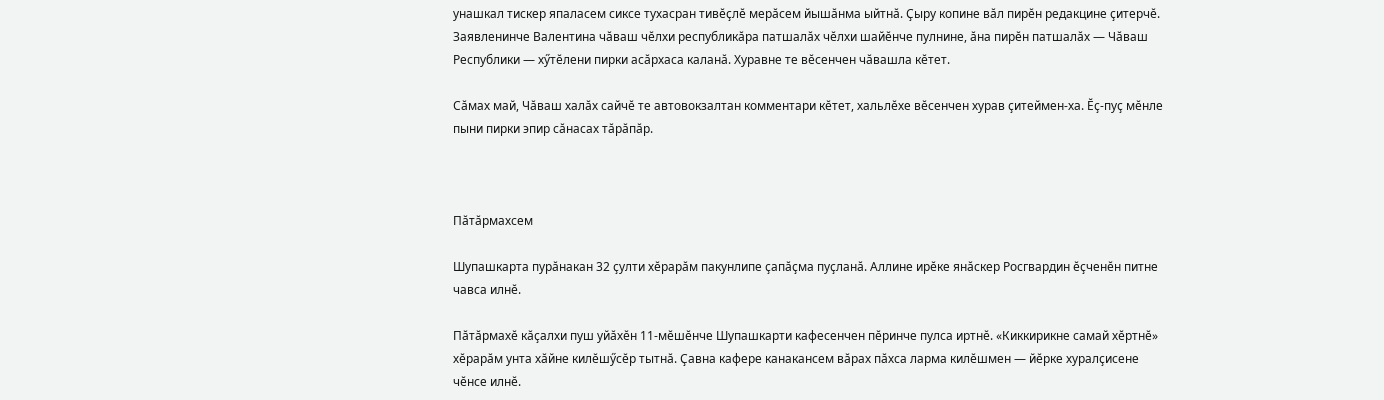унашкал тискер япаласем сиксе тухасран тивӗҫлӗ мерӑсем йышӑнма ыйтнӑ. Ҫыру копине вӑл пирӗн редакцине ҫитерчӗ. Заявленинче Валентина чӑваш чӗлхи республикӑра патшалӑх чӗлхи шайӗнче пулнине, ӑна пирӗн патшалӑх — Чӑваш Республики — хӳтӗлени пирки асӑрхаса каланӑ. Хуравне те вӗсенчен чӑвашла кӗтет.

Сӑмах май, Чӑваш халӑх сайчӗ те автовокзалтан комментари кӗтет, хальлӗхе вӗсенчен хурав ҫитеймен-ха. Ӗҫ-пуҫ мӗнле пыни пирки эпир сӑнасах тӑрӑпӑр.



Пӑтӑрмахсем

Шупашкарта пурӑнакан 32 ҫулти хӗрарӑм пакунлипе ҫапӑҫма пуҫланӑ. Аллине ирӗке янӑскер Росгвардин ӗҫченӗн питне чавса илнӗ.

Пӑтӑрмахӗ кӑҫалхи пуш уйӑхӗн 11-мӗшӗнче Шупашкарти кафесенчен пӗринче пулса иртнӗ. «Киккирикне самай хӗртнӗ» хӗрарӑм унта хӑйне килӗшӳсӗр тытнӑ. Ҫавна кафере канакансем вӑрах пӑхса ларма килӗшмен — йӗрке хуралҫисене чӗнсе илнӗ.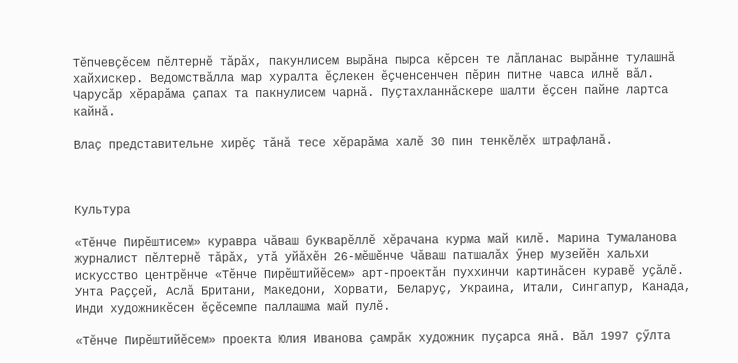Тӗпчевҫӗсем пӗлтернӗ тӑрӑх, пакунлисем вырӑна пырса кӗрсен те лӑпланас вырӑнне тулашнӑ хайхискер. Ведомствӑлла мар хуралта ӗҫлекен ӗҫченсенчен пӗрин питне чавса илнӗ вӑл. Чарусӑр хӗрарӑма ҫапах та пакнулисем чарнӑ. Пуҫтахланнӑскере шалти ӗҫсен пайне лартса кайнӑ.

Влаҫ представительне хирӗҫ тӑнӑ тесе хӗрарӑма халӗ 30 пин тенкӗлӗх штрафланӑ.



Культура

«Тӗнче Пирӗштисем» куравра чӑваш букварӗллӗ хӗрачана курма май килӗ. Марина Тумаланова журналист пӗлтернӗ тӑрӑх, утӑ уйӑхӗн 26-мӗшӗнче Чӑваш патшалӑх ӳнер музейӗн хальхи искусство центрӗнче «Тӗнче Пирӗштийӗсем» арт-проектӑн пуххинчи картинӑсен куравӗ уҫӑлӗ. Унта Раҫҫей, Аслӑ Британи, Македони, Хорвати, Беларуҫ, Украина, Итали, Сингапур, Канада, Инди художникӗсен ӗҫӗсемпе паллашма май пулӗ.

«Тӗнче Пирӗштийӗсем» проекта Юлия Иванова ҫамрӑк художник пуҫарса янӑ. Вӑл 1997 ҫӳлта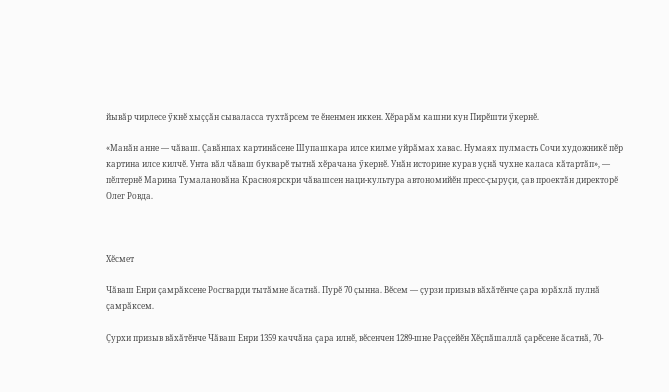йывӑр чирлесе ӳкнӗ хыҫҫӑн сываласса тухтӑрсем те ӗненмен иккен. Хӗрарӑм кашни кун Пирӗшти ӳкернӗ.

«Манӑн анне — чӑваш. Ҫавӑнпах картинӑсене Шупашкара илсе килме уйрӑмах хавас. Нумаях пулмасть Сочи художникӗ пӗр картина илсе килчӗ. Унта вӑл чӑваш букварӗ тытнӑ хӗрачана ӳкернӗ. Унӑн историне курав уҫнӑ чухне каласа кӑтартӑп», — пӗлтернӗ Марина Тумалановӑна Красноярскри чӑвашсен наци-культура автономийӗн пресс-ҫыруҫи, ҫав проектӑн директорӗ Олег Ровда.



Хӗсмет

Чӑваш Енри ҫамрӑксене Росгварди тытӑмне ӑсатнӑ. Пурӗ 70 ҫынна. Вӗсем — ҫурзи призыв вӑхӑтӗнче ҫара юрӑхлӑ пулнӑ ҫамрӑксем.

Ҫурхи призыв вӑхӑтӗнче Чӑваш Енри 1359 каччӑна ҫара илнӗ, вӗсенчен 1289-шне Раҫҫейӗн Хӗҫпӑшаллӑ ҫарӗсене ӑсатнӑ, 70-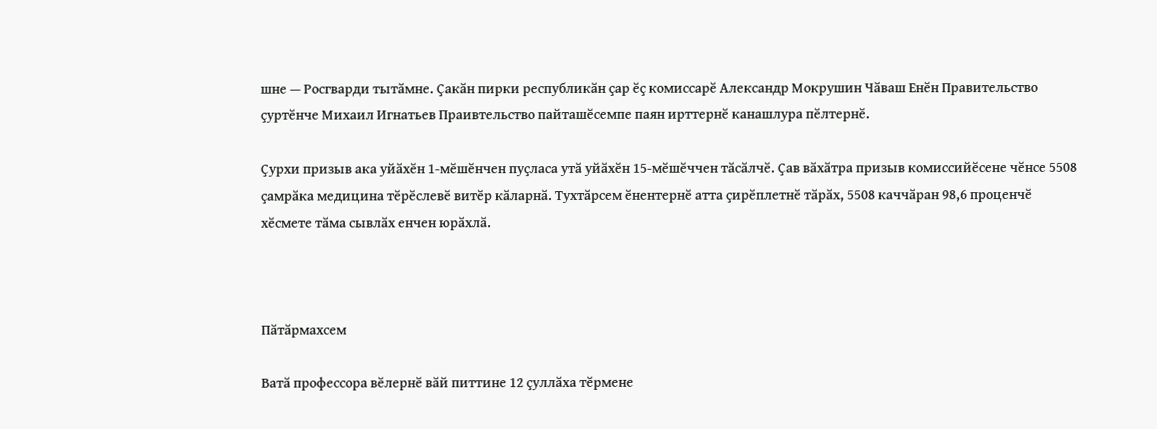шне — Росгварди тытӑмне. Ҫакӑн пирки республикӑн ҫар ӗҫ комиссарӗ Александр Мокрушин Чӑваш Енӗн Правительство ҫуртӗнче Михаил Игнатьев Праивтельство пайташӗсемпе паян ирттернӗ канашлура пӗлтернӗ.

Ҫурхи призыв ака уйӑхӗн 1-мӗшӗнчен пуҫласа утӑ уйӑхӗн 15-мӗшӗччен тӑсӑлчӗ. Ҫав вӑхӑтра призыв комиссийӗсене чӗнсе 5508 ҫамрӑка медицина тӗрӗслевӗ витӗр кӑларнӑ. Тухтӑрсем ӗнентернӗ атта ҫирӗплетнӗ тӑрӑх, 5508 каччӑран 98,6 проценчӗ хӗсмете тӑма сывлӑх енчен юрӑхлӑ.



Пӑтӑрмахсем

Ватӑ профессора вӗлернӗ вӑй питтине 12 ҫуллӑха тӗрмене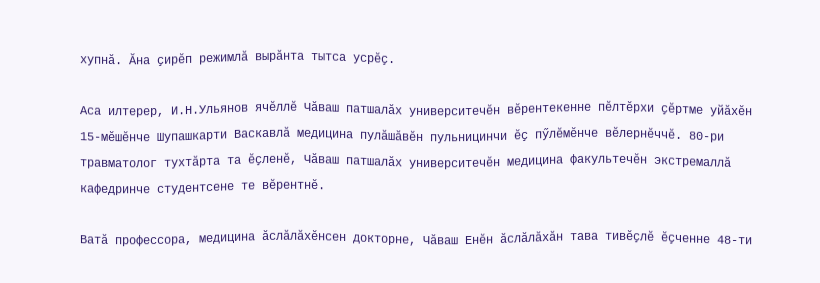хупнӑ. Ӑна ҫирӗп режимлӑ вырӑнта тытса усрӗҫ.

Аса илтерер, И.Н.Ульянов ячӗллӗ Чӑваш патшалӑх университечӗн вӗрентекенне пӗлтӗрхи ҫӗртме уйӑхӗн 15-мӗшӗнче Шупашкарти Васкавлӑ медицина пулӑшӑвӗн пульницинчи ӗҫ пӳлӗмӗнче вӗлернӗччӗ. 80-ри травматолог тухтӑрта та ӗҫленӗ, Чӑваш патшалӑх университечӗн медицина факультечӗн экстремаллӑ кафедринче студентсене те вӗрентнӗ.

Ватӑ профессора, медицина ӑслӑлӑхӗнсен докторне, Чӑваш Енӗн ӑслӑлӑхӑн тава тивӗҫлӗ ӗҫченне 48-ти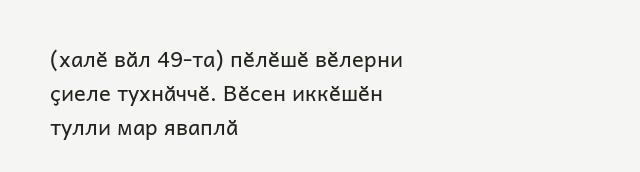(халӗ вӑл 49-та) пӗлӗшӗ вӗлерни ҫиеле тухнӑччӗ. Вӗсен иккӗшӗн тулли мар яваплӑ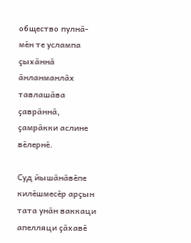общество пулнӑ-мӗн те услампа ҫыхӑннӑ ӑнланманлӑх тавлашӑва ҫаврӑннӑ, ҫамрӑкки аслине вӗлернӗ.

Суд йышӑнӑвӗпе килӗшмесӗр арҫын тата унӑн ваккаци апелляци ҫӑхавӗ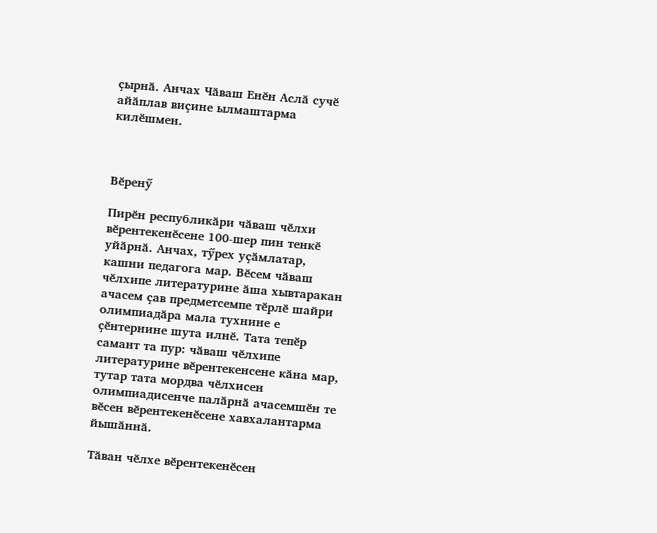ҫырнӑ. Анчах Чӑваш Енӗн Аслӑ сучӗ айӑплав виҫине ылмаштарма килӗшмен.



Вӗренӳ

Пирӗн республикӑри чӑваш чӗлхи вӗрентекенӗсене 100-шер пин тенкӗ уйӑрнӑ. Анчах, тӳрех уҫӑмлатар, кашни педагога мар. Вӗсем чӑваш чӗлхипе литературине ӑша хывтаракан ачасем ҫав предметсемпе тӗрлӗ шайри олимпиадӑра мала тухнине е ҫӗнтернине шута илнӗ. Тата тепӗр самант та пур: чӑваш чӗлхипе литературине вӗрентекенсене кӑна мар, тутар тата мордва чӗлхисен олимпиадисенче палӑрнӑ ачасемшӗн те вӗсен вӗрентекенӗсене хавхалантарма йышӑннӑ.

Тӑван чӗлхе вӗрентекенӗсен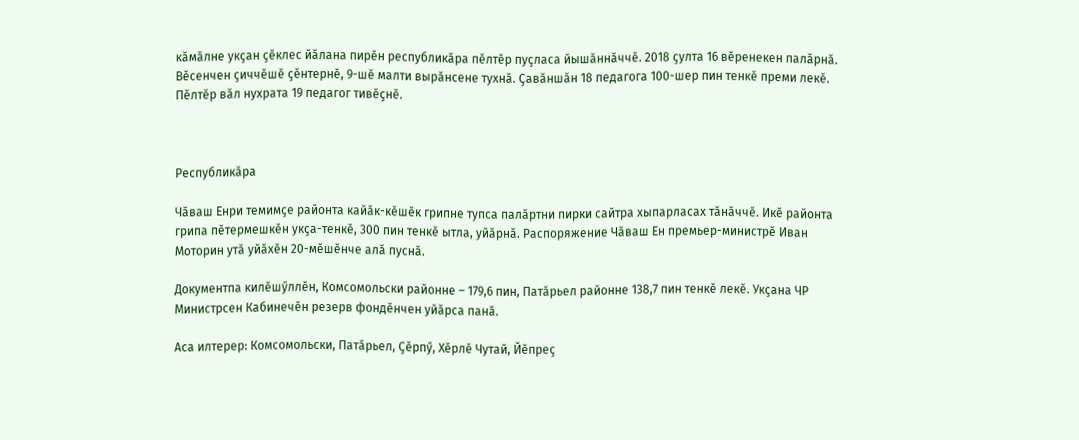кӑмӑлне укҫан ҫӗклес йӑлана пирӗн республикӑра пӗлтӗр пуҫласа йышӑннӑччӗ. 2018 ҫулта 16 вӗренекен палӑрнӑ. Вӗсенчен ҫиччӗшӗ ҫӗнтернӗ, 9-шӗ малти вырӑнсене тухнӑ. Ҫавӑншӑн 18 педагога 100-шер пин тенкӗ преми лекӗ. Пӗлтӗр вӑл нухрата 19 педагог тивӗҫнӗ.



Республикӑра

Чӑваш Енри темимҫе районта кайӑк-кӗшӗк грипне тупса палӑртни пирки сайтра хыпарласах тӑнӑччӗ. Икӗ районта грипа пӗтермешкӗн укҫа-тенкӗ, 300 пин тенкӗ ытла, уйӑрнӑ. Распоряжение Чӑваш Ен премьер-министрӗ Иван Моторин утӑ уйӑхӗн 20-мӗшӗнче алӑ пуснӑ.

Документпа килӗшӳллӗн, Комсомольски районне – 179,6 пин, Патӑрьел районне 138,7 пин тенкӗ лекӗ. Укҫана ЧР Министрсен Кабинечӗн резерв фондӗнчен уйӑрса панӑ.

Аса илтерер: Комсомольски, Патӑрьел, Ҫӗрпӳ, Хӗрлӗ Чутай, Йӗпреҫ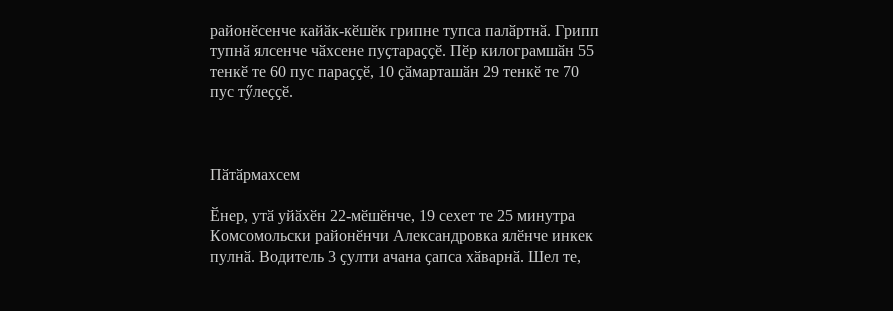районӗсенче кайӑк-кӗшӗк грипне тупса палӑртнӑ. Грипп тупнӑ ялсенче чӑхсене пуҫтараҫҫӗ. Пӗр килограмшӑн 55 тенкӗ те 60 пус параҫҫӗ, 10 ҫӑмарташӑн 29 тенкӗ те 70 пус тӳлеҫҫӗ.



Пӑтӑрмахсем

Ӗнер, утӑ уйӑхӗн 22-мӗшӗнче, 19 сехет те 25 минутра Комсомольски районӗнчи Александровка ялӗнче инкек пулнӑ. Водитель 3 ҫулти ачана ҫапса хӑварнӑ. Шел те,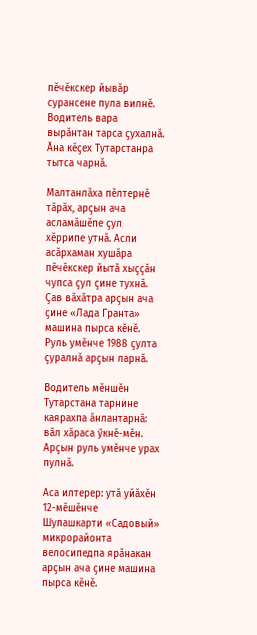пӗчӗкскер йывӑр сурансене пула вилнӗ. Водитель вара вырӑнтан тарса ҫухалнӑ. Ӑна кӗҫех Тутарстанра тытса чарнӑ.

Малтанлӑха пӗлтернӗ тӑрӑх, арҫын ача асламӑшӗпе ҫул хӗррипе утнӑ. Асли асӑрхаман хушӑра пӗчӗкскер йытӑ хыҫҫӑн чупса ҫул ҫине тухнӑ. Ҫав вӑхӑтра арҫын ача ҫине «Лада Гранта» машина пырса кӗнӗ. Руль умӗнче 1988 ҫулта ҫуралнӑ арҫын ларнӑ.

Водитель мӗншӗн Тутарстана тарнине каярахпа ӑнлантарнӑ: вӑл хӑраса ӳкнӗ-мӗн. Арҫын руль умӗнче урах пулнӑ.

Аса илтерер: утӑ уйӑхӗн 12-мӗшӗнче Шупашкарти «Садовый» микрорайонта велосипедпа ярӑнакан арҫын ача ҫине машина пырса кӗнӗ.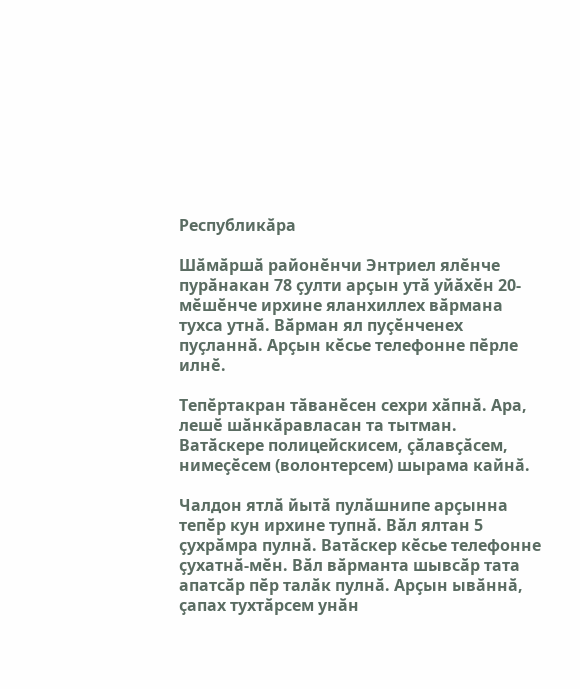Республикӑра

Шӑмӑршӑ районӗнчи Энтриел ялӗнче пурӑнакан 78 ҫулти арҫын утӑ уйӑхӗн 20-мӗшӗнче ирхине яланхиллех вӑрмана тухса утнӑ. Вӑрман ял пуҫӗнченех пуҫланнӑ. Арҫын кӗсье телефонне пӗрле илнӗ.

Тепӗртакран тӑванӗсен сехри хӑпнӑ. Ара, лешӗ шӑнкӑравласан та тытман. Ватӑскере полицейскисем, ҫӑлавҫӑсем, нимеҫӗсем (волонтерсем) шырама кайнӑ.

Чалдон ятлӑ йытӑ пулӑшнипе арҫынна тепӗр кун ирхине тупнӑ. Вӑл ялтан 5 ҫухрӑмра пулнӑ. Ватӑскер кӗсье телефонне ҫухатнӑ-мӗн. Вӑл вӑрманта шывсӑр тата апатсӑр пӗр талӑк пулнӑ. Арҫын ывӑннӑ, ҫапах тухтӑрсем унӑн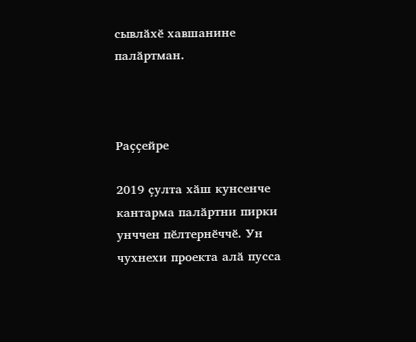сывлӑхӗ хавшанине палӑртман.



Раҫҫейре

2019 ҫулта хӑш кунсенче кантарма палӑртни пирки унччен пӗлтернӗччӗ. Ун чухнехи проекта алӑ пусса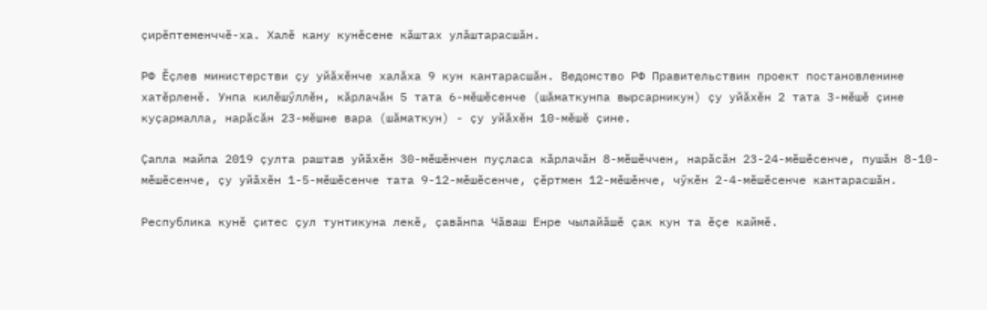ҫирӗптеменччӗ-ха. Халӗ кану кунӗсене кӑштах улӑштарасшӑн.

РФ Ӗҫлев министерстви ҫу уйӑхӗнче халӑха 9 кун кантарасшӑн. Ведомство РФ Правительствин проект постановленине хатӗрленӗ. Унпа килӗшӳллӗн, кӑрлачӑн 5 тата 6-мӗшӗсенче (шӑматкунпа вырсарникун) ҫу уйӑхӗн 2 тата 3-мӗшӗ ҫине куҫармалла, нарӑсӑн 23-мӗшне вара (шӑматкун) - ҫу уйӑхӗн 10-мӗшӗ ҫине.

Ҫапла майпа 2019 ҫулта раштав уйӑхӗн 30-мӗшӗнчен пуҫласа кӑрлачӑн 8-мӗшӗччен, нарӑсӑн 23-24-мӗшӗсенче, пушӑн 8-10-мӗшӗсенче, ҫу уйӑхӗн 1-5-мӗшӗсенче тата 9-12-мӗшӗсенче, ҫӗртмен 12-мӗшӗнче, чӳкӗн 2-4-мӗшӗсенче кантарасшӑн.

Республика кунӗ ҫитес ҫул тунтикуна лекӗ, ҫавӑнпа Чӑваш Енре чылайӑшӗ ҫак кун та ӗҫе каймӗ.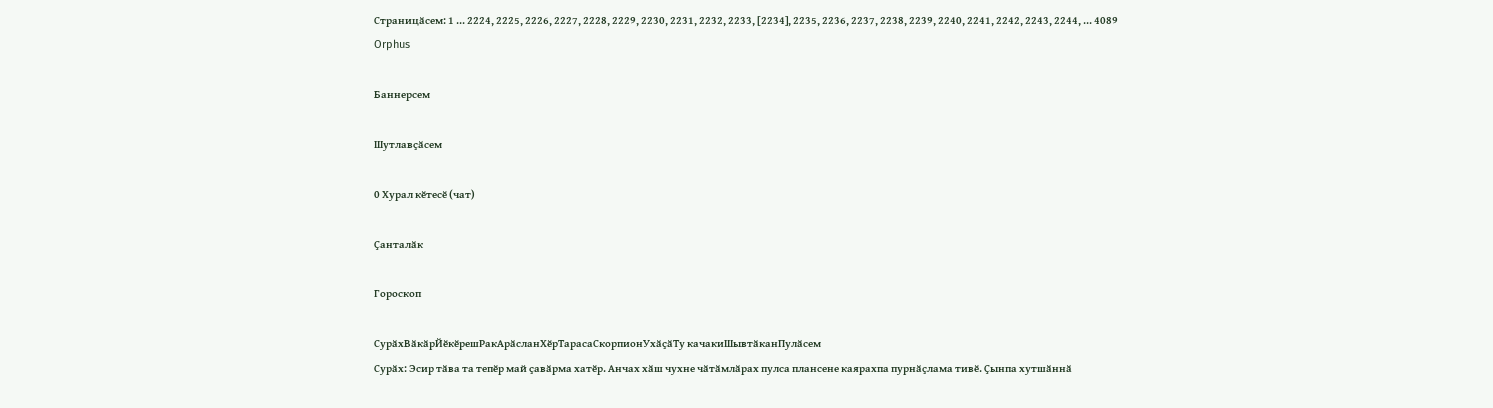Страницӑсем: 1 ... 2224, 2225, 2226, 2227, 2228, 2229, 2230, 2231, 2232, 2233, [2234], 2235, 2236, 2237, 2238, 2239, 2240, 2241, 2242, 2243, 2244, ... 4089
Orphus

Баннерсем

Шутлавҫӑсем

0 Хурал кӗтесӗ (чат)

Ҫанталӑк

Гороскоп

СурӑхВӑкӑрЙӗкӗрешРакАрӑсланХӗрТарасаСкорпионУхӑҫӑТу качакиШывтӑканПулӑсем
Сурӑх: Эсир тӑва та тепӗр май ҫавӑрма хатӗр. Анчах хӑш чухне чӑтӑмлӑрах пулса плансене каярахпа пурнӑҫлама тивӗ. Ҫынпа хутшӑннӑ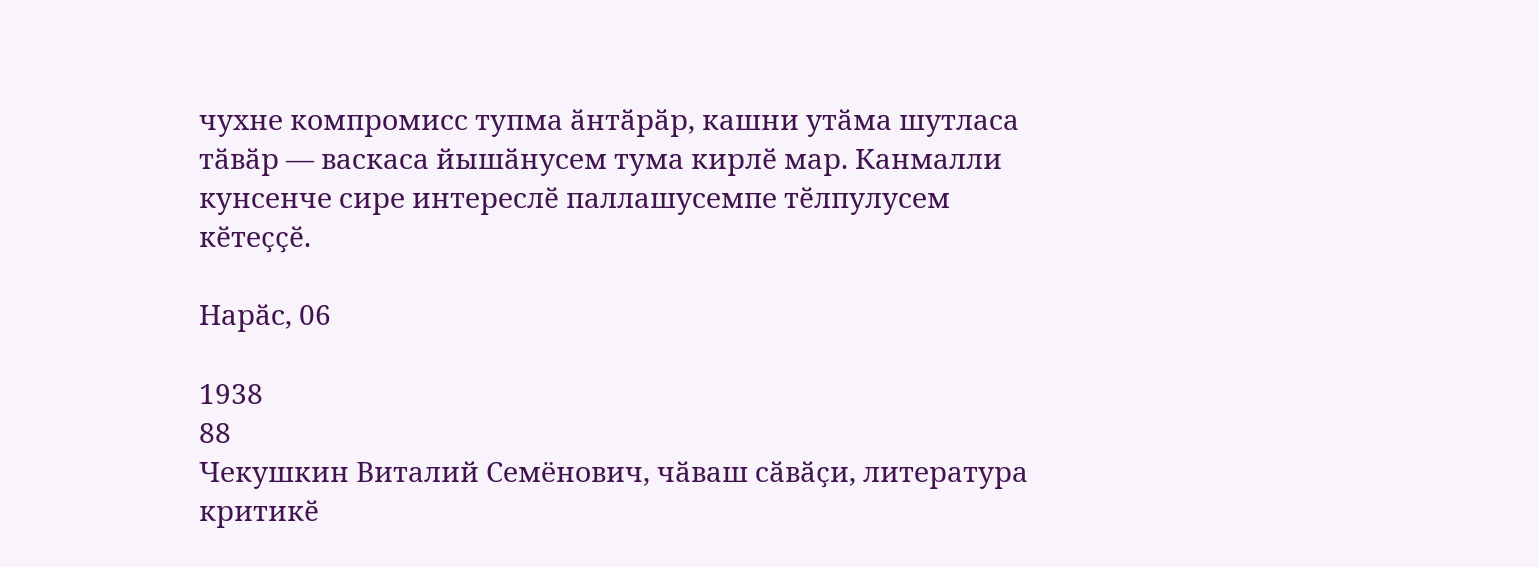чухне компромисс тупма ӑнтӑрӑр, кашни утӑма шутласа тӑвӑр — васкаса йышӑнусем тума кирлӗ мар. Канмалли кунсенче сире интереслӗ паллашусемпе тӗлпулусем кӗтеҫҫӗ.

Нарӑс, 06

1938
88
Чекушкин Виталий Семёнович, чӑваш сӑвӑҫи, литература критикӗ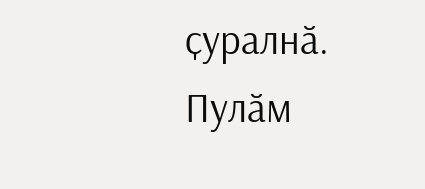ҫуралнӑ.
Пулӑм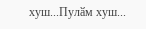хуш...Пулӑм хуш...